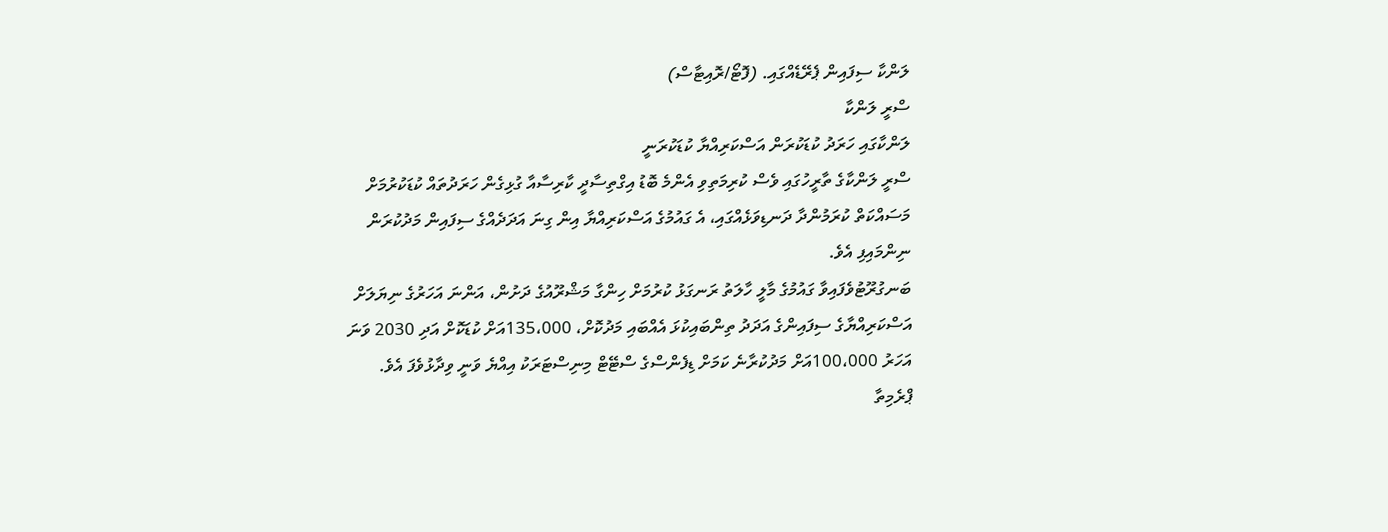ލަންކާ ސިފައިން ޕެރޭޑެއްގައި. (ފޮޓޯ/ރޮއިޓާސް)
ސްރީ ލަންކާ
ލަންކާގައި ހަރަދު ކުޑަކުރަން އަސްކަރިއްޔާ ކުޑަކުރަނީ
ސްރީ ލަންކާގެ ތާރީހުގައި ވެސް ކުރިމަތިވި އެންމެ ބޮޑު އިގްތިސާދީ ކާރިސާއާ ގުޅިގެން ހަރަދުތައް ކުޑަކުރުމަށް މަސައްކަތް ކުރަމުންދާ ދަނޑިވަޅެއްގައި، އެ ގައުމުގެ އަސްކަރިއްޔާ އިން ގިނަ އަދަދެއްގެ ސިފައިން މަދުކުރަން ނިންމައިފި އެވެ.
ބަނގުރޫޓުވެފައިވާ ގައުމުގެ މާލީ ހާލަތު ރަނގަޅު ކުރުމަށް ހިންގާ މަޝްރޫއުގެ ދަށުން، އަންނަ އަހަރުގެ ނިޔަލަށް އަސްކަރިއްޔާގެ ސިފައިންގެ އަދަދު ތިންބައިކުޅަ އެއްބައި މަދުކޮށް، 135،000އަށް ކުޑަކޮށް އަދި 2030 ވަނަ އަހަރު 100،000އަށް މަދުކުރާނެ ކަމަށް ޑިފެންސްގެ ސްޓޭޓް މިނިސްޓަރަކު އިއްޔެ ވަނީ ވިދާޅުވެފަ އެވެ.
ޕްރެމިތާ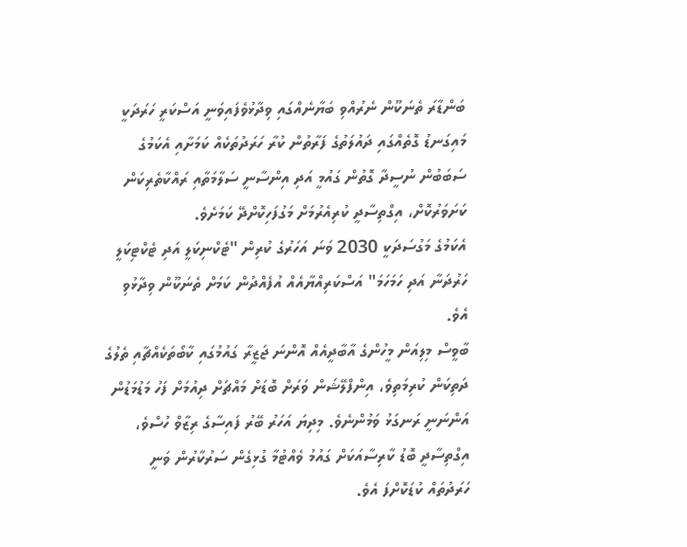ބަންޑާރަ ތެނަކޫން ނެރުއްވި ބަޔާނެއްގައި ވިދާޅުވެފައިވަނީ އަސްކަރީ ހަރަދަކީ މައިގަނޑު ގޮތެއްގައި ދައުލަތުގެ ފަރާތުން ކުރާ ހަރަދުތަކެއް ކަމަށާއި އެކަމުގެ ސަބަބުން ނުސީދާ ގޮތުން ގައުމީ އަދި އިންސާނީ ސަލާމަތާއި ރައްކާތެރިކަން ކަށަވަރުކޮށް، އިގްތިސާދީ ކުރިއެރުމަށް މަގުފަހިކޮށްދޭ ކަމަށެވެ.
އެކަމުގެ މަގުސަދަކީ 2030 ވަނަ އަހަރުގެ ކުރިން "ޓެކްނިކަލީ އަދި ޓެކްޓިކަލީ ހަރުދަނާ އަދި ހަމަހަމަ" އަސްކަރިއްޔާއެއް އުފެއްދުން ކަމަށް ތެނަކޫން ވިދާޅުވި އެވެ.
ބާވީސް މިލިއަން މީހުންގެ އާބާދީއެއް އޮންނަ ޖަޒީރާ ގައުމުގައި ކާބޯތަކެއްޗާއި ތެލުގެ ދަތިކަން ކުރިމަތިވެ، އިންފްލޭޝަން ވަރަށް ބޮޑަށް މައްޗަށް ދިއުމަށް ފަހު މަޑުމަޑުން އަންނަނީ ރަނގަޅު ވަމުންނެވެ. މިދިޔަ އަހަރު ބޭރު ފައިސާގެ ރިޒާވް ހުސްވެ، އިގްތިސާދީ ބޮޑު ކާރިސާއަކަށް ގައުމު ވެއްޓުމާ ގުޅިގެން ސަރުކާރުން ވަނީ ހަރަދުތައް ކުޑަކޮށްފަ އެވެ.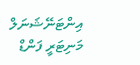އިންޓަނޭޝަނަލް މަނިޓަރީ ފަންޑް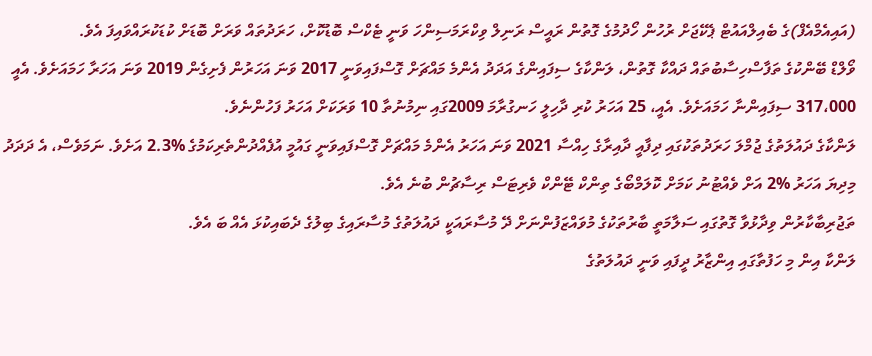(އައިއެމްއެފް)ގެ ބެއިލްއައުޓް ޕެކޭޖަށް ރުހުން ހޯދުމުގެ ގޮތުން ރައީސް ރަނިލް ވިކްރަމަސިންހަ ވަނީ ޓެކްސް ބޮޑުކޮށް، ހަރަދުތައް ވަރަށް ބޮޑަށް ކުޑަކުރައްވައިފަ އެވެ.
ވޯލްޑް ބޭންކުގެ ތަފާސްހިސާބުތައް ދައްކާ ގޮތުން، ލަންކާގެ ސިފައިންގެ އަދަދު އެންމެ މައްޗަށް ގޮސްފައިވަނީ 2017 ވަނަ އަހަރުން ފެށިގެން 2019 ވަނަ އަހަރާ ހަމައަށެވެ. އެއީ 317،000 ސިފައިންނާ ހަމައަށެވެ. އެއީ، 25 އަހަރު ކުރި ދާހިލީ ހަނގުރާމަ 2009ގައި ނިމުނުތާ 10 ވަރަކަށް އަހަރު ފަހުންނެވެ.
ލަންކާގެ ދައުލަތުގެ ޖުމްލަ ހަރަދުތަކުގައި ދިފާއީ ދާއިރާގެ ހިއްސާ 2021 ވަނަ އަހަރު އެންމެ މައްޗަށް ގޮސްފައިވަނީ ގައުމީ އުފެއްދުންތެރިކަމުގެ %2.3 އަށެވެ. ނަމަވެސް، އެ ދަދަދު މިދިޔަ އަހަރު %2 އަށް ވެއްޓުނު ކަމަށް ކޮލަމްބޯގެ ތިންކް ޓޭންކް ވެރިޓަސް ރިސާޗުން ބުނެ އެވެ.
ތަޖުރިބާކާރުން ވިދާޅުވާ ގޮތުގައި ސަލާމަތީ ބާރުތަކުގެ މުވައްޒަފުންނަށް ދޭ މުސާރައަކީ ދައުލަތުގެ މުސާރައިގެ ބިލުގެ ދެބައިކުޅަ އެއް ބަ އެވެ.
ލަންކާ އިން މި ހަފުތާގައި އިންޒާރު ދީފައި ވަނީ ދައުލަތުގެ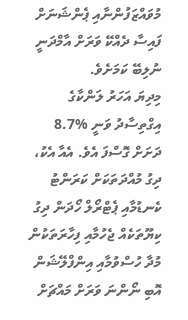މުވައްޒަފުންނާއި ޕެންޝަނަށް ފައިސާ ދެއްކޭ ވަރަށް އާމްދަނީ ނުލިބޭ ކަމަށެވެ.
މިދިޔަ އަހަރު ލަންކާގެ އިގްތިސާދު ވަނީ %8.7 ދަށަށް ގޮސްފަ އެވެ. އެއާ އެކު، ދިގު މުއްދަތަކަށް ކަރަންޓު ކެނޑުމާއި ޕެޓްރޯލް ހޯދަން ދިގު ކިޔޫތަކެއް ޖެހުމާއި ފިހާރަތަކުން މުދާ ހުސްވުމާއި އިންފްލޭޝަން އޮބި ނޯންނަ ވަރަށް މައްޗަށް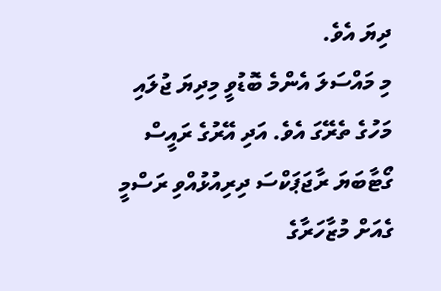ދިޔަ އެވެ.
މި މައްސަލަ އެންމެ ބޮޑުވީ މިދިޔަ ޖުލައި މަހުގެ ތެރޭގަ އެވެ. އަދި އޭރުގެ ރައީސް ގޯޓާބަޔަ ރާޖަޕަކްސަ ދިރިއުޅުއްވި ރަސްމީ ގެއަށް މުޒާހަރާގެ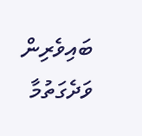ބައިވެރިން ވަދެގަތުމާ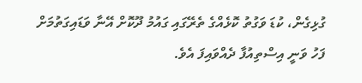ގުޅިގެން، ކުޑަ ވަގުތު ކޮޅެއްގެ ތެރޭގައި ގައުމު ދޫކޮށް އޭނާ ވަޑައިގަތުމަށް ފަހު ވަނީ އިސްތިއުފާ ދެއްވައިފަ އެވެ.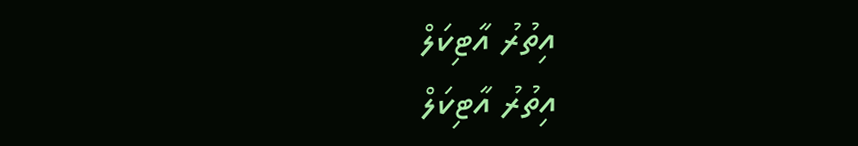އިތުރު އާޓިކަލް
އިތުރު އާޓިކަލް